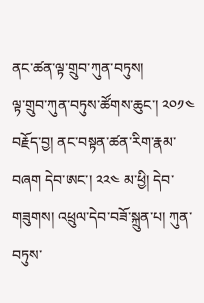ནང་ཚན་ལྟ་གྲུབ་ཀུན་བཏུས།
ལྟ་གྲུབ་ཀུན་བཏུས་ཚོགས་ཆུང་། ༢༠༡༤ བརྗོད་བྱ། ནང་བསྟན་ཚན་རིག་རྣམ་བཞག དེབ་ཨང་། ༢༢༤ མ་ཕྱི། དེབ་གཟུགས། འཕྲུལ་དེབ་བཟོ་སྐྲུན་པ། ཀུན་བཏུས་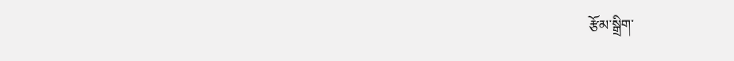རྩོམ་སྒྲིག་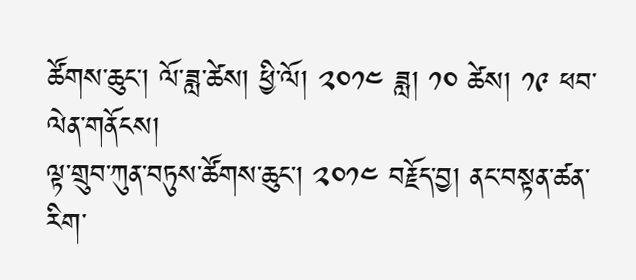ཚོགས་ཆུང་། ལོ་ཟླ་ཚེས། ཕྱི་ལོ། ༢༠༡༤ ཟླ། ༡༠ ཚེས། ༡༩ ཕབ་ལེན་གནོངས།
ལྟ་གྲུབ་ཀུན་བཏུས་ཚོགས་ཆུང་། ༢༠༡༤ བརྗོད་བྱ། ནང་བསྟན་ཚན་རིག་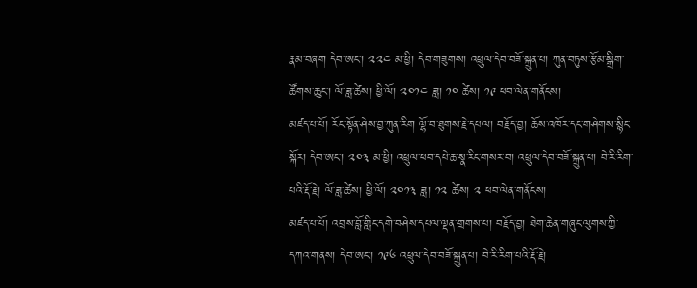རྣམ་བཞག དེབ་ཨང་། ༢༢༤ མ་ཕྱི། དེབ་གཟུགས། འཕྲུལ་དེབ་བཟོ་སྐྲུན་པ། ཀུན་བཏུས་རྩོམ་སྒྲིག་ཚོགས་ཆུང་། ལོ་ཟླ་ཚེས། ཕྱི་ལོ། ༢༠༡༤ ཟླ། ༡༠ ཚེས། ༡༩ ཕབ་ལེན་གནོངས།
མཛད་པ་པོ། རོང་སྟོན་ཤེས་བྱ་ཀུན་རིག ལྷོ་བ་ཐུགས་རྗེ་དཔལ། བརྗོད་བྱ། ཆོས་འཁོར་དང་གཤེགས་སྙིང་སྐོར། དེབ་ཨང་། ༢༠༣ མ་ཕྱི། འཕྲུལ་ཕབ་དཔེ་ཆ་སྣ་རིང་གསར་བ། འཕྲུལ་དེབ་བཟོ་སྐྲུན་པ། བེ་རི་རིག་པའི་རྡོ་རྗེ། ལོ་ཟླ་ཚེས། ཕྱི་ལོ། ༢༠༡༣ ཟླ། ༡༢ ཚེས། ༢ ཕབ་ལེན་གནོངས།
མཛད་པ་པོ། འབྲས་བློ་གླིང་དགེ་བཤེས་དཔལ་ལྡན་གྲགས་པ། བརྗོད་བྱ། ཐེག་ཆེན་གཞུང་ལུགས་ཀྱི་དཀའ་གནས། དེབ་ཨང་། ༡༩༦ འཕྲུལ་དེབ་བཟོ་སྐྲུན་པ། བེ་རི་རིག་པའི་རྡོ་རྗེ།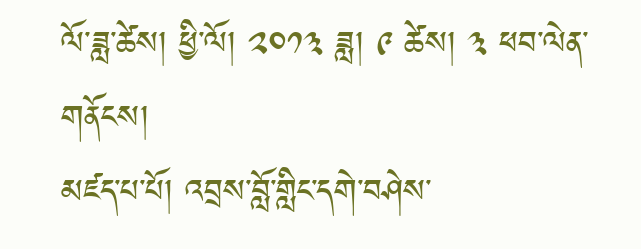ལོ་ཟླ་ཚེས། ཕྱི་ལོ། ༢༠༡༣ ཟླ། ༩ ཚེས། ༣ ཕབ་ལེན་གནོངས།
མཛད་པ་པོ། འབྲས་བློ་གླིང་དགེ་བཤེས་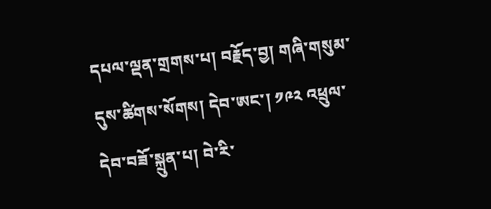དཔལ་ལྡན་གྲགས་པ། བརྗོད་བྱ། གཞི་གསུམ་དུས་ཚིགས་སོགས། དེབ་ཨང་། ༡༩༢ འཕྲུལ་དེབ་བཟོ་སྐྲུན་པ། བེ་རི་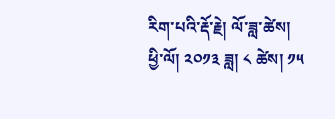རིག་པའི་རྡོ་རྗེ། ལོ་ཟླ་ཚེས། ཕྱི་ལོ། ༢༠༡༣ ཟླ། ༨ ཚེས། ༡༥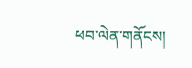ཕབ་ལེན་གནོངས།